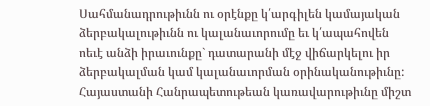Սահմանադրութիւնն ու օրէնքը կ՛արգիլեն կամայական ձերբակալութիւնն ու կալանաւորումը եւ կ՛ապահովեն ոեւէ անձի իրաւունքը` դատարանի մէջ վիճարկելու իր ձերբակալման կամ կալանաւորման օրինականութիւնը: Հայաստանի Հանրապետութեան կառավարութիւնը միշտ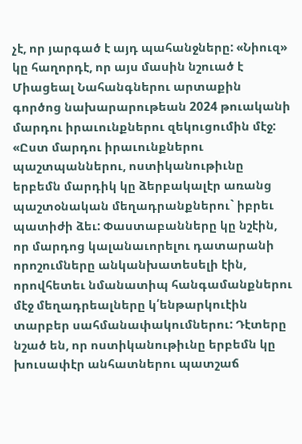չէ, որ յարգած է այդ պահանջները: «Նիուզ» կը հաղորդէ, որ այս մասին նշուած է Միացեալ Նահանգներու արտաքին գործոց նախարարութեան 2024 թուականի մարդու իրաւունքներու զեկուցումին մէջ:
«Ըստ մարդու իրաւունքներու պաշտպաններու, ոստիկանութիւնը երբեմն մարդիկ կը ձերբակալէր առանց պաշտօնական մեղադրանքներու` իբրեւ պատիժի ձեւ: Փաստաբանները կը նշէին, որ մարդոց կալանաւորելու դատարանի որոշումները անկանխատեսելի էին, որովհետեւ նմանատիպ հանգամանքներու մէջ մեղադրեալները կ՛ենթարկուէին տարբեր սահմանափակումներու: Դէտերը նշած են, որ ոստիկանութիւնը երբեմն կը խուսափէր անհատներու պատշաճ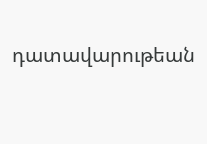դատավարութեան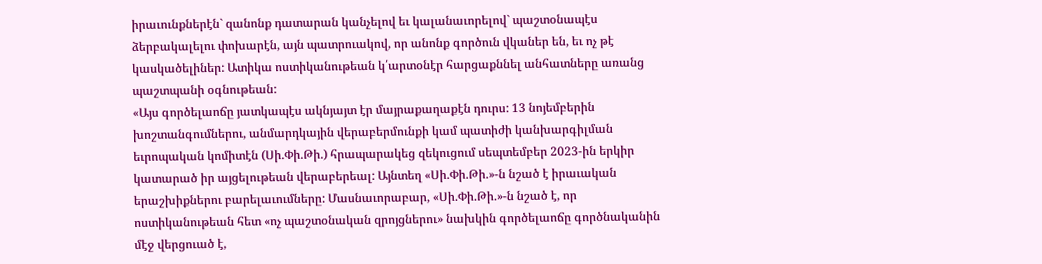իրաւունքներէն` զանոնք դատարան կանչելով եւ կալանաւորելով` պաշտօնապէս ձերբակալելու փոխարէն, այն պատրուակով, որ անոնք գործուն վկաներ են, եւ ոչ թէ կասկածելիներ: Ատիկա ոստիկանութեան կ՛արտօնէր հարցաքննել անհատները առանց պաշտպանի օգնութեան:
«Այս գործելաոճը յատկապէս ակնյայտ էր մայրաքաղաքէն դուրս: 13 նոյեմբերին խոշտանգումներու, անմարդկային վերաբերմունքի կամ պատիժի կանխարգիլման եւրոպական կոմիտէն (Սի.Փի.Թի.) հրապարակեց զեկուցում սեպտեմբեր 2023-ին երկիր կատարած իր այցելութեան վերաբերեալ: Այնտեղ «Սի.Փի.Թի.»-ն նշած է իրաւական երաշխիքներու բարելաւումները: Մասնաւորաբար, «Սի.Փի.Թի.»-ն նշած է, որ ոստիկանութեան հետ «ոչ պաշտօնական զրոյցներու» նախկին գործելաոճը գործնականին մէջ վերցուած է,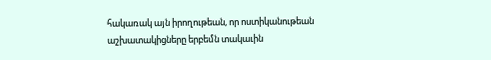հակառակ այն իրողութեան, որ ոստիկանութեան աշխատակիցները երբեմն տակաւին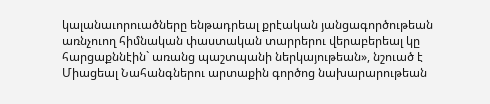կալանաւորուածները ենթադրեալ քրէական յանցագործութեան առնչուող հիմնական փաստական տարրերու վերաբերեալ կը հարցաքննէին` առանց պաշտպանի ներկայութեան», նշուած է Միացեալ Նահանգներու արտաքին գործոց նախարարութեան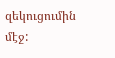զեկուցումին մէջ: